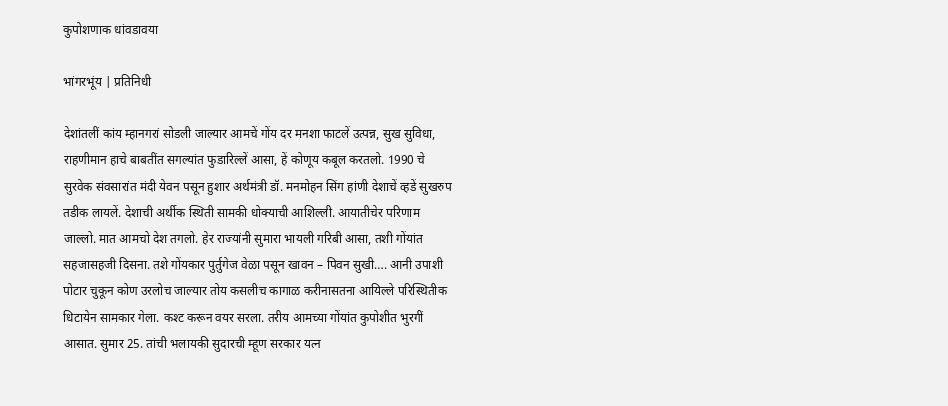कुपोशणाक धांवडावया

भांगरभूंय | प्रतिनिधी

देशांतलीं कांय म्हानगरां सोडली जाल्यार आमचें गोंय दर मनशा फाटलें उत्पन्न, सुख सुविधा, राहणीमान हाचे बाबतींत सगल्यांत फुडारिल्लें आसा, हें कोणूय कबूल करतलो. 1990 चे सुरवेक संवसारांत मंदी येवन पसून हुशार अर्थमंत्री डॉ. मनमोहन सिंग हांणी देशाचें व्हडें सुखरुप तडीक लायलें. देशाची अर्थीक स्थिती सामकी धोक्याची आशिल्ली. आयातीचेर परिणाम जाल्लो. मात आमचो देश तगलो. हेर राज्यांनी सुमारा भायली गरिबी आसा, तशी गोंयांत सहजासहजी दिसना. तशे गोंयकार पुर्तुगेज वेळा पसून खावन – पिवन सुखी…. आनी उपाशी पोटार चुकून कोण उरलोच जाल्यार तोय कसलीच कागाळ करीनासतना आयिल्ले परिस्थितीक धिटायेन सामकार गेला. कश्ट करून वयर सरला. तरीय आमच्या गोंयांत कुपोशीत भुरगीं आसात. सुमार 25. तांची भलायकी सुदारची म्हूण सरकार यत्न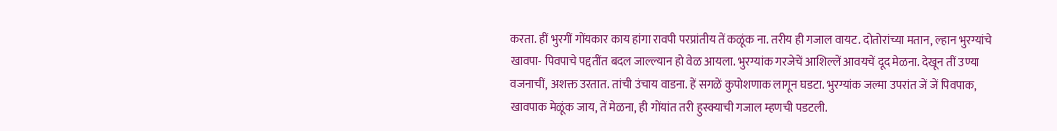करता. हीं भुरगीं गोंयकार काय हांगा रावपी परप्रांतीय तें कळूंक ना. तरीय ही गजाल वायट. दोतोरांच्या मतान, ल्हान भुरग्यांचे खावपा- पिवपाचे पद्दतींत बदल जाल्ल्यान हो वेळ आयला. भुरग्यांक गरजेचें आशिल्लें आवयचें दूद मेळना. देखून तीं उण्या वजनाचीं, अशक्त उरतात. तांची उंचाय वाडना. हें सगळें कुपोशणाक लागून घडटा. भुरग्यांक जल्मा उपरांत जें जें पिवपाक, खावपाक मेळूंक जाय, तें मेळना, ही गोंयांत तरी हुस्क्याची गजाल म्हणची पडटली.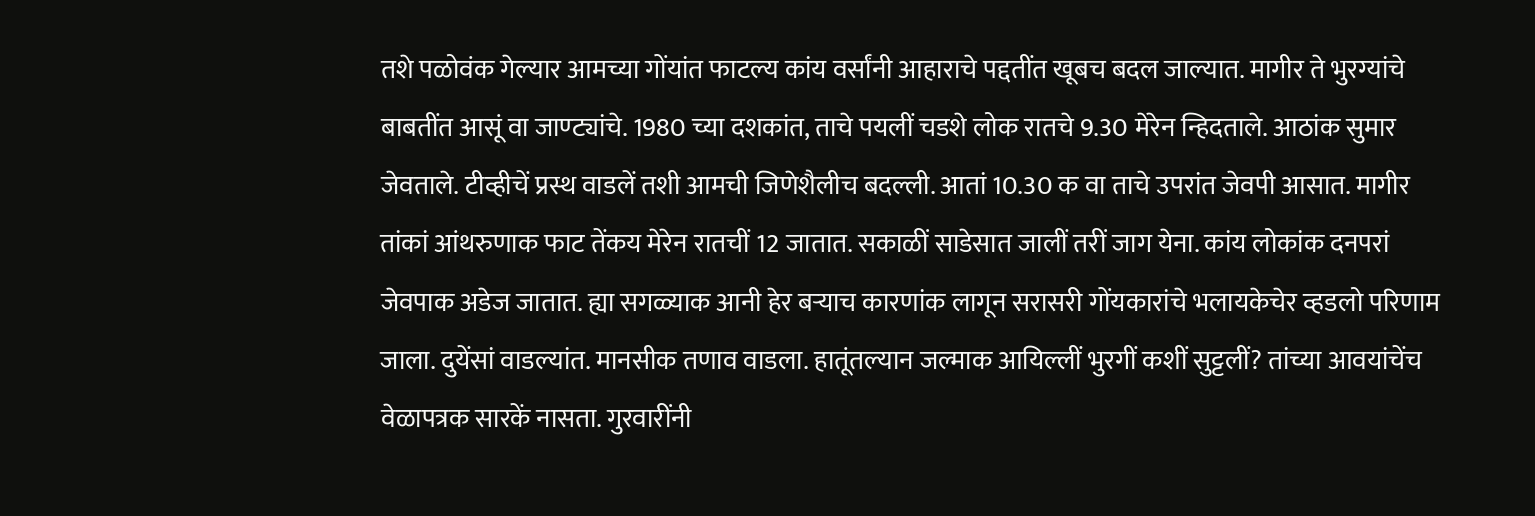तशे पळोवंक गेल्यार आमच्या गोंयांत फाटल्य कांय वर्सांनी आहाराचे पद्दतींत खूबच बदल जाल्यात. मागीर ते भुरग्यांचे बाबतींत आसूं वा जाण्ट्यांचे. 1980 च्या दशकांत, ताचे पयलीं चडशे लोक रातचे 9.30 मेरेन न्हिदताले. आठांक सुमार जेवताले. टीव्हीचें प्रस्थ वाडलें तशी आमची जिणेशैलीच बदल्ली. आतां 10.30 क वा ताचे उपरांत जेवपी आसात. मागीर तांकां आंथरुणाक फाट तेंकय मेरेन रातचीं 12 जातात. सकाळीं साडेसात जालीं तरीं जाग येना. कांय लोकांक दनपरां जेवपाक अडेज जातात. ह्या सगळ्याक आनी हेर बऱ्याच कारणांक लागून सरासरी गोंयकारांचे भलायकेचेर व्हडलो परिणाम जाला. दुयेंसां वाडल्यांत. मानसीक तणाव वाडला. हातूंतल्यान जल्माक आयिल्लीं भुरगीं कशीं सुट्टलीं? तांच्या आवयांचेंच वेळापत्रक सारकें नासता. गुरवारींनी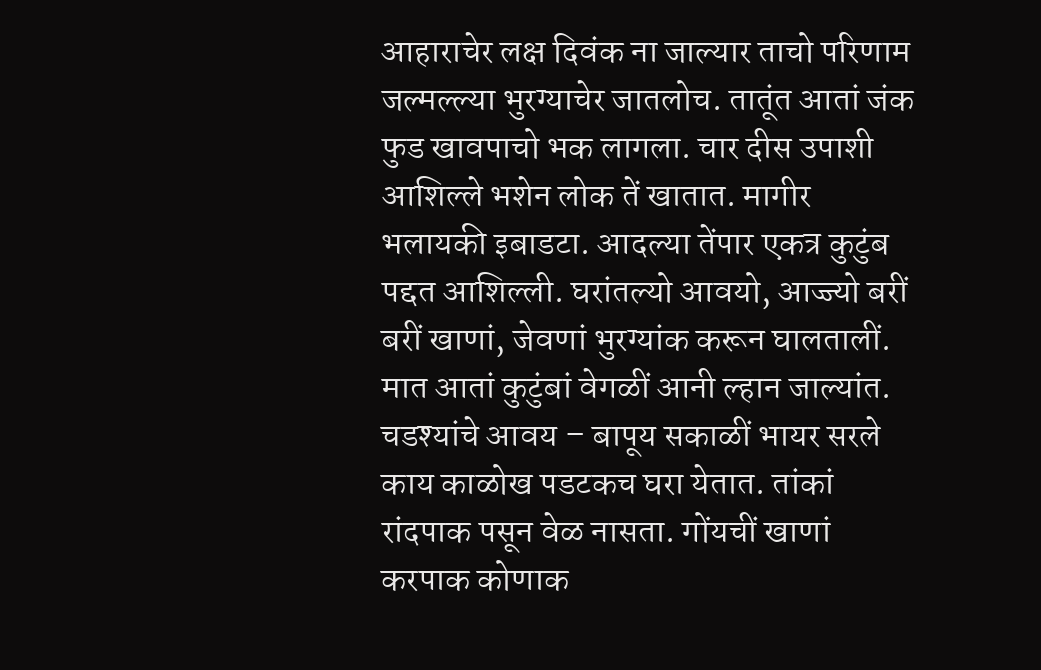आहाराचेर लक्ष दिवंक ना जाल्यार ताचो परिणाम जल्मल्ल्या भुरग्याचेर जातलोच. तातूंत आतां जंक फुड खावपाचो भक लागला. चार दीस उपाशी आशिल्ले भशेन लोक तें खातात. मागीर भलायकी इबाडटा. आदल्या तेंपार एकत्र कुटुंब पद्दत आशिल्ली. घरांतल्यो आवयो, आज्ज्यो बरीं बरीं खाणां, जेवणां भुरग्यांक करून घालतालीं. मात आतां कुटुंबां वेगळीं आनी ल्हान जाल्यांत. चडश्यांचे आवय – बापूय सकाळीं भायर सरले काय काळोख पडटकच घरा येतात. तांकां रांदपाक पसून वेळ नासता. गोंयचीं खाणां करपाक कोणाक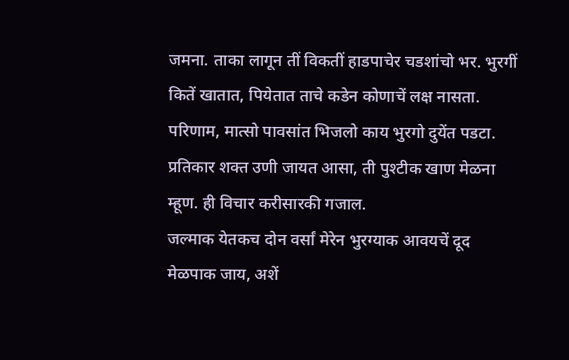जमना. ताका लागून तीं विकतीं हाडपाचेर चडशांचो भर. भुरगीं कितें खातात, पियेतात ताचे कडेन कोणाचें लक्ष नासता. परिणाम, मात्सो पावसांत भिजलो काय भुरगो दुयेंत पडटा. प्रतिकार शक्त उणी जायत आसा, ती पुश्टीक खाण मेळना म्हूण. ही विचार करीसारकी गजाल.
जल्माक येतकच दोन वर्सां मेरेन भुरग्याक आवयचें दूद मेळपाक जाय, अशें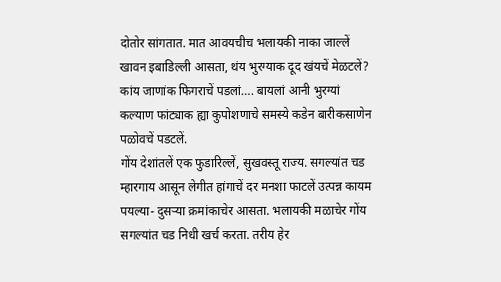दोतोर सांगतात. मात आवयचीच भलायकी नाका जाल्लें खावन इबाडिल्ली आसता, थंय भुरग्याक दूद खंयचें मेळटलें? कांय जाणांक फिगराचें पडलां…. बायलां आनी भुरग्यां कल्याण फांट्याक ह्या कुपोशणाचे समस्ये कडेन बारीकसाणेन पळोवचें पडटलें.
गोंय देशांतलें एक फुडारिल्लें, सुखवस्तू राज्य. सगल्यांत चड म्हारगाय आसून लेगीत हांगाचें दर मनशा फाटलें उत्पन्न कायम पयल्या- दुसऱ्या क्रमांकाचेर आसता. भलायकी मळाचेर गोंय सगल्यांत चड निधी खर्च करता. तरीय हेर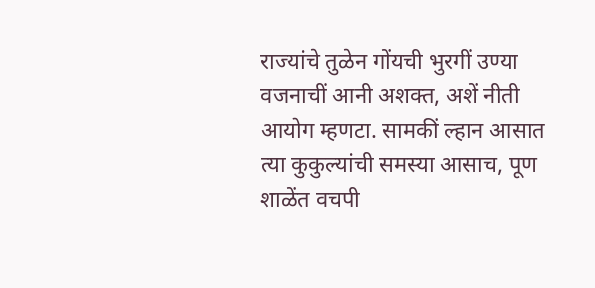राज्यांचे तुळेन गोंयची भुरगीं उण्या वजनाचीं आनी अशक्त, अशें नीती आयोग म्हणटा. सामकीं ल्हान आसात त्या कुकुल्यांची समस्या आसाच, पूण शाळेंत वचपी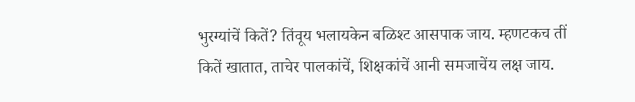भुरग्यांचें कितें? तिंवूय भलायकेन बळिश्ट आसपाक जाय. म्हणटकच तीं कितें खातात, ताचेर पालकांचें, शिक्षकांचें आनी समजाचेंय लक्ष जाय.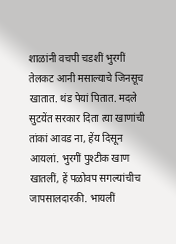शाळांनी वचपी चडशीं भुरगीं तेलकट आनी मसाल्याचे जिनसूच खातात. थंड पेयां पितात. मदले सुटयेंत सरकार दिता त्या खाणांची तांकां आवड ना, हेंय दिसून आयलां. भुरगीं पुश्टीक खाण खातलीं, हें पळोवप सगल्यांचीच जापसालदारकी. भायलीं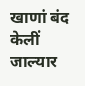खाणां बंद केलीं जाल्यार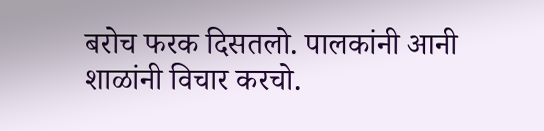बरोच फरक दिसतलो. पालकांनी आनी शाळांनी विचार करचो.